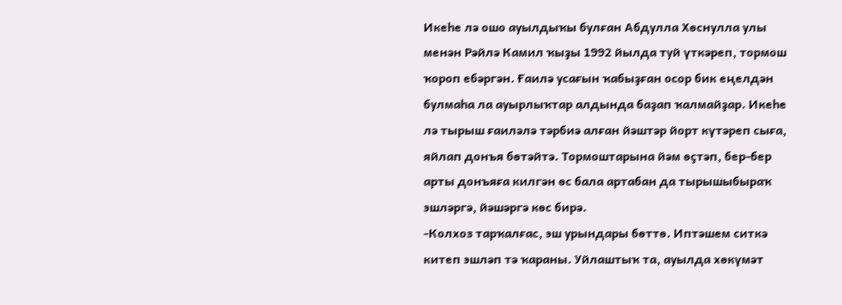Икеһе лә ошо ауылдыҡы булған Абдулла Хөснулла улы менән Рәйлә Камил ҡыҙы 1992 йылда туй үткәреп, тормош ҡороп ебәргән. Ғаилә усағын ҡабыҙған осор бик еңелдән булмаһа ла ауырлыҡтар алдында баҙап ҡалмайҙар. Икеһе лә тырыш ғаиләлә тәрбиә алған йәштәр йорт күтәреп сыға, яйлап донъя бөтәйтә. Тормоштарына йәм өҫтәп, бер-бер арты донъяға килгән өс бала артабан да тырышыбыраҡ эшләргә, йәшәргә көс бирә.
-Колхоз тарҡалғас, эш урындары бөттө. Иптәшем ситкә китеп эшләп тә ҡараны. Уйлаштыҡ та, ауылда хөкүмәт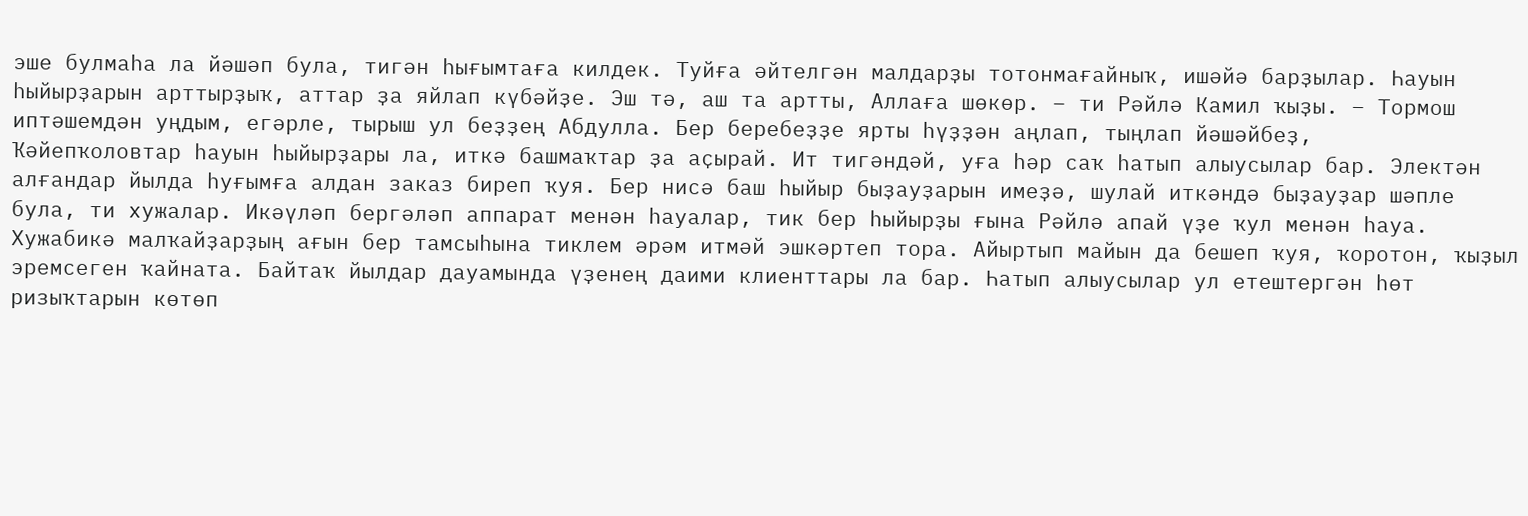эше булмаһа ла йәшәп була, тигән һығымтаға килдек. Туйға әйтелгән малдарҙы тотонмағайныҡ, ишәйә барҙылар. Һауын һыйырҙарын арттырҙыҡ, аттар ҙа яйлап күбәйҙе. Эш тә, аш та артты, Аллаға шөкөр. – ти Рәйлә Камил ҡыҙы. – Тормош иптәшемдән уңдым, егәрле, тырыш ул беҙҙең Абдулла. Бер беребеҙҙе ярты һүҙҙән аңлап, тыңлап йәшәйбеҙ,
Ҡәйепҡоловтар һауын һыйырҙары ла, иткә башмаҡтар ҙа аҫырай. Ит тигәндәй, уға һәр саҡ һатып алыусылар бар. Электән алғандар йылда һуғымға алдан заказ биреп ҡуя. Бер нисә баш һыйыр быҙауҙарын имеҙә, шулай иткәндә быҙауҙар шәпле була, ти хужалар. Икәүләп бергәләп аппарат менән һауалар, тик бер һыйырҙы ғына Рәйлә апай үҙе ҡул менән һауа. Хужабикә малҡайҙарҙың ағын бер тамсыһына тиклем әрәм итмәй эшкәртеп тора. Айыртып майын да бешеп ҡуя, ҡоротон, ҡыҙыл эремсеген ҡайната. Байтаҡ йылдар дауамында үҙенең даими клиенттары ла бар. Һатып алыусылар ул етештергән һөт ризыҡтарын көтөп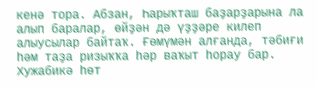кенә тора. Абзан, Һарыҡташ баҙарҙарына ла алып баралар, өйҙән дә үҙҙәре килеп алыусылар байтаҡ. Ғөмүмән алғанда, тәбиғи һәм таҙа ризыҡҡа һәр ваҡыт һорау бар.
Хужабикә һөт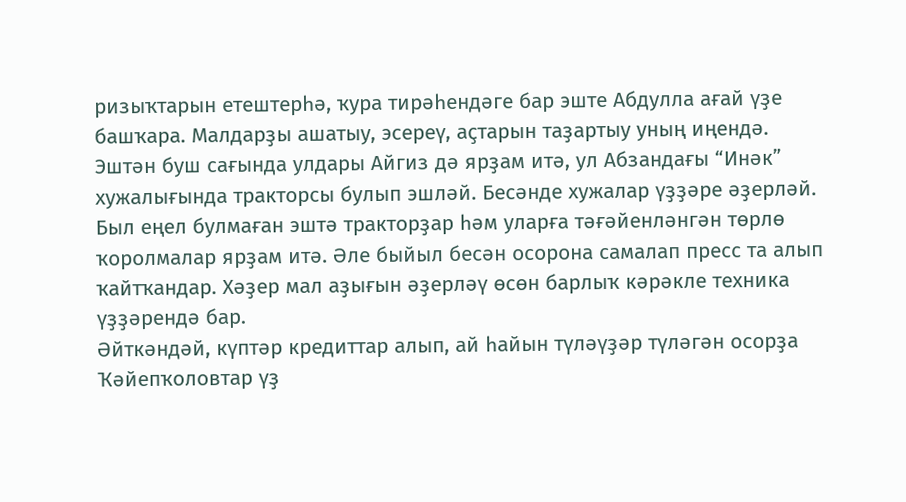ризыҡтарын етештерһә, ҡура тирәһендәге бар эште Абдулла ағай үҙе башҡара. Малдарҙы ашатыу, эсереү, аҫтарын таҙартыу уның иңендә. Эштән буш сағында улдары Айгиз дә ярҙам итә, ул Абзандағы “Инәк” хужалығында тракторсы булып эшләй. Бесәнде хужалар үҙҙәре әҙерләй. Был еңел булмаған эштә тракторҙар һәм уларға тәғәйенләнгән төрлө ҡоролмалар ярҙам итә. Әле быйыл бесән осорона самалап пресс та алып ҡайтҡандар. Хәҙер мал аҙығын әҙерләү өсөн барлыҡ кәрәкле техника үҙҙәрендә бар.
Әйткәндәй, күптәр кредиттар алып, ай һайын түләүҙәр түләгән осорҙа Ҡәйепҡоловтар үҙ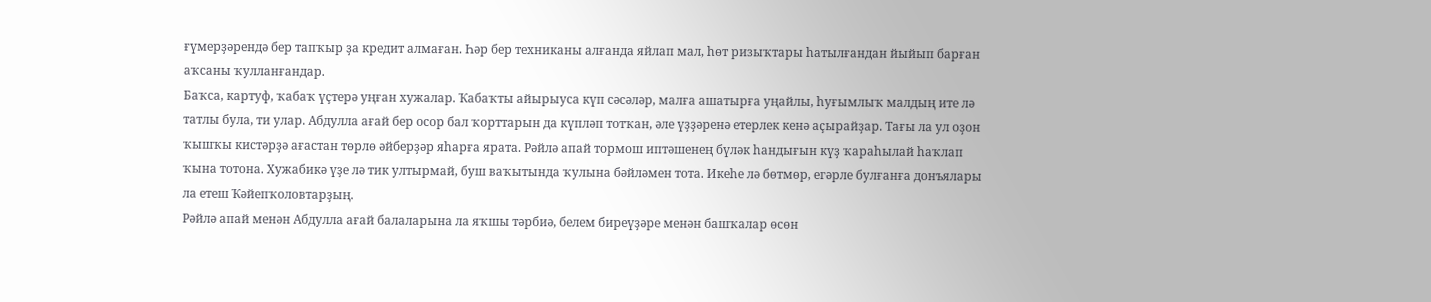ғүмерҙәрендә бер тапҡыр ҙа кредит алмаған. Һәр бер техниканы алғанда яйлап мал, һөт ризыҡтары һатылғандан йыйып барған аҡсаны ҡулланғандар.
Баҡса, картуф, ҡабаҡ үҫтерә уңған хужалар. Ҡабаҡты айырыуса күп сәсәләр, малға ашатырға уңайлы, һуғымлыҡ малдың ите лә татлы була, ти улар. Абдулла ағай бер осор бал ҡорттарын да күпләп тотҡан, әле үҙҙәренә етерлек кенә аҫырайҙар. Тағы ла ул оҙон ҡышҡы кистәрҙә ағастан төрлө әйберҙәр яһарға ярата. Рәйлә апай тормош иптәшенең бүләк һандығын күҙ ҡараһылай һаҡлап ҡына тотона. Хужабикә үҙе лә тик ултырмай, буш ваҡытында ҡулына бәйләмен тота. Икеһе лә бөтмөр, егәрле булғанға донъялары ла етеш Ҡәйепҡоловтарҙың.
Рәйлә апай менән Абдулла ағай балаларына ла яҡшы тәрбиә, белем биреүҙәре менән башҡалар өсөн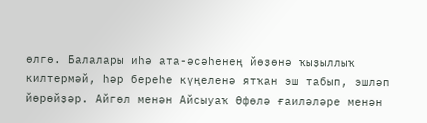өлгө. Балалары иһә ата-әсәһенең йөҙөнә ҡыҙыллыҡ килтермәй, һәр береһе күңеленә ятҡан эш табып, эшләп йөрөйҙәр. Айгөл менән Айсыуаҡ Өфөлә ғаиләләре менән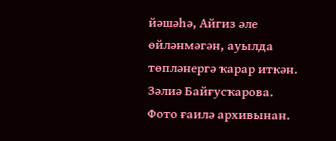йәшәһә, Айгиз әле өйләнмәгән, ауылда төпләнергә ҡарар иткән.
Зәлиә Байғусҡарова.
Фото ғаилә архивынан.